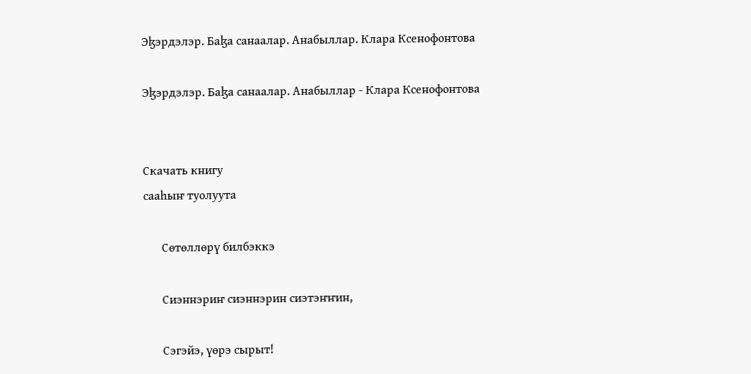Эɮэрдэлэр. Баɮа санаалар. Анабыллар. Клара Ксенофонтова

Эɮэрдэлэр. Баɮа санаалар. Анабыллар - Клара Ксенофонтова


Скачать книгу
сааһыҥ туолуута

      Сөтөллөрү билбэккэ

      Сиэннэриҥ сиэннэрин сиэтэҥҥин,

      Сэгэйэ, үөрэ сырыт!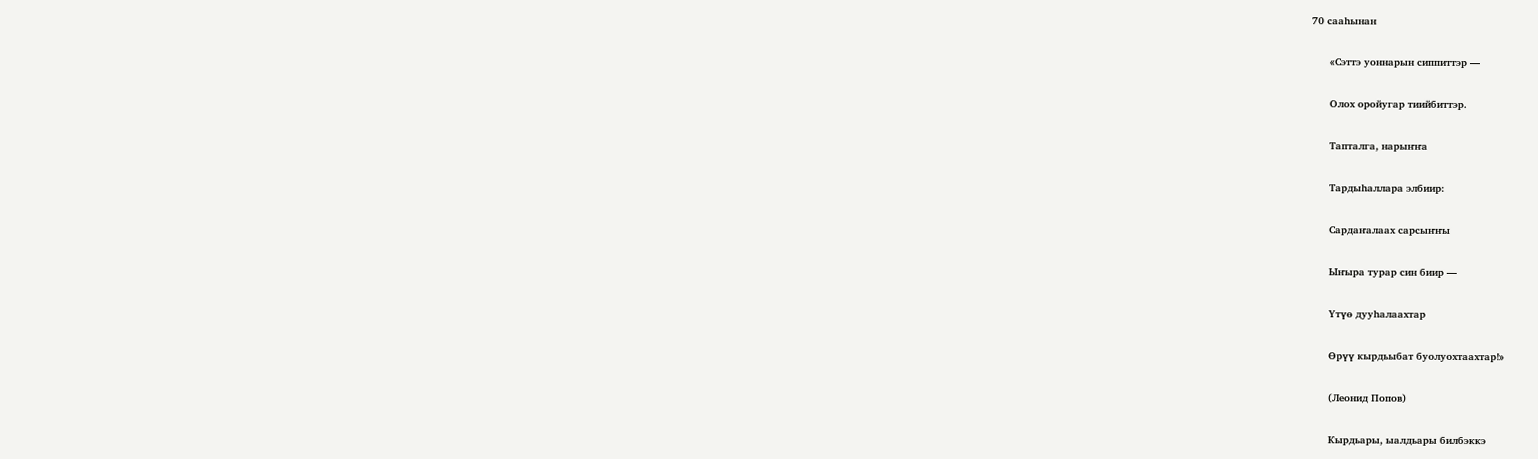70 сааһынан

      «Сэттэ уоннарын сиппиттэр —

      Олох оройугар тиийбиттэр.

      Тапталга, нарыҥҥа

      Тардыһаллара элбиир:

      Сардаҥалаах сарсыҥҥы

      Ыҥыра турар син биир —

      Үтүө дууһалаахтар

      Өрүү кырдьыбат буолуохтаахтар!»

      (Леонид Попов)

      Кырдьары, ыалдьары билбэккэ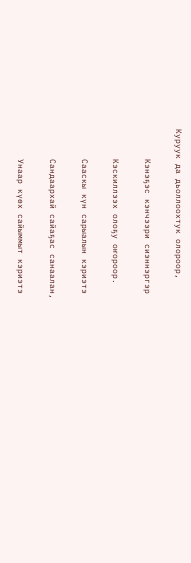Куруук да дьоллоохтук олороор,

      Кэнэҕэс кэнчээри сиэннэргэр

      Кэскиллээх олоҕу оҥороор.

      Сааскы күн сарыалын кэриэтэ

      Сандаархай сайаҕас санаалан,

      Унаар күөх сайыммыт кэриэтэ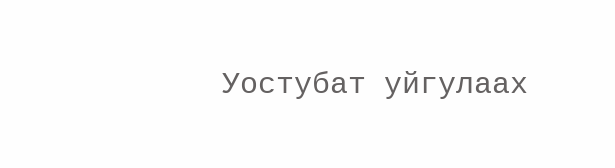Уостубат уйгулаах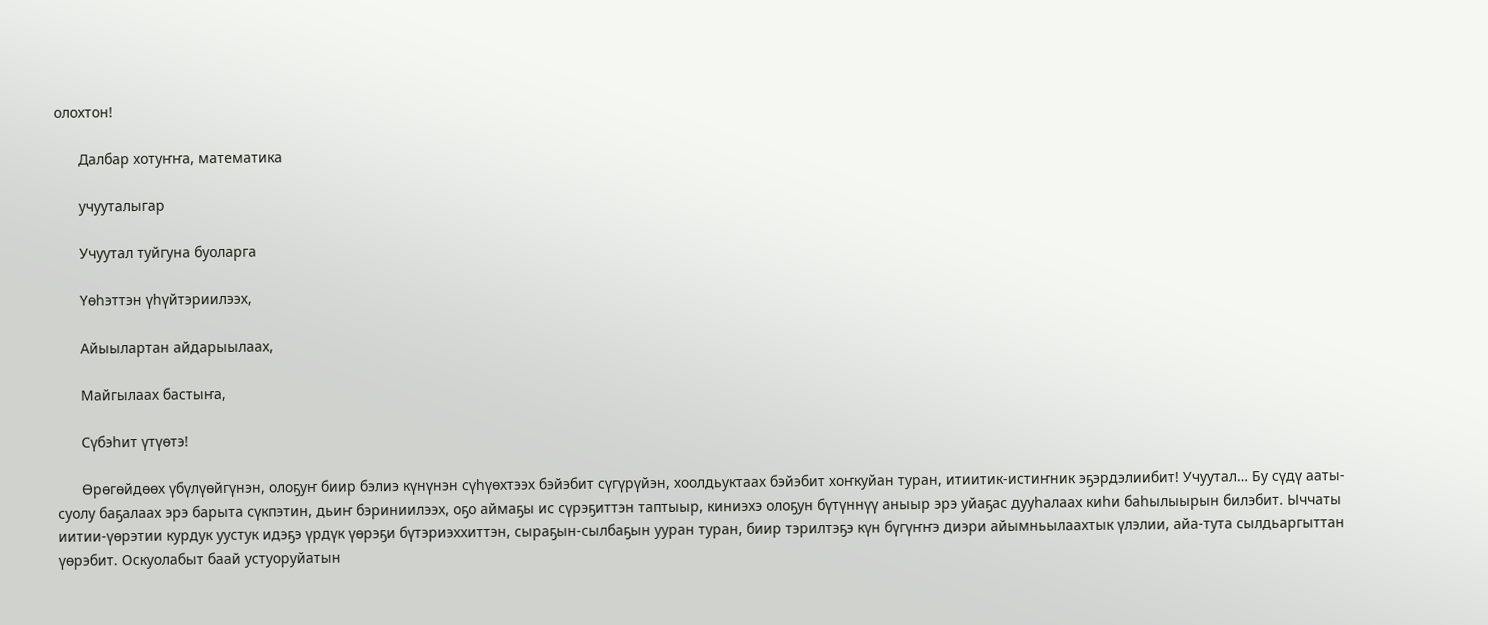олохтон!

      Далбар хотуҥҥа, математика

      учууталыгар

      Учуутал туйгуна буоларга

      Үөһэттэн үһүйтэриилээх,

      Айыылартан айдарыылаах,

      Майгылаах бастыҥа,

      Сүбэһит үтүөтэ!

      Өрөгөйдөөх үбүлүөйгүнэн, олоҕуҥ биир бэлиэ күнүнэн сүһүөхтээх бэйэбит сүгүрүйэн, хоолдьуктаах бэйэбит хоҥкуйан туран, итиитик-истиҥник эҕэрдэлиибит! Учуутал… Бу сүдү ааты-суолу баҕалаах эрэ барыта сүкпэтин, дьиҥ бэриниилээх, оҕо аймаҕы ис сүрэҕиттэн таптыыр, киниэхэ олоҕун бүтүннүү аныыр эрэ уйаҕас дууһалаах киһи баһылыырын билэбит. Ыччаты иитии-үөрэтии курдук уустук идэҕэ үрдүк үөрэҕи бүтэриэххиттэн, сыраҕын-сылбаҕын ууран туран, биир тэрилтэҕэ күн бүгүҥҥэ диэри айымньылаахтык үлэлии, айа-тута сылдьаргыттан үөрэбит. Оскуолабыт баай устуоруйатын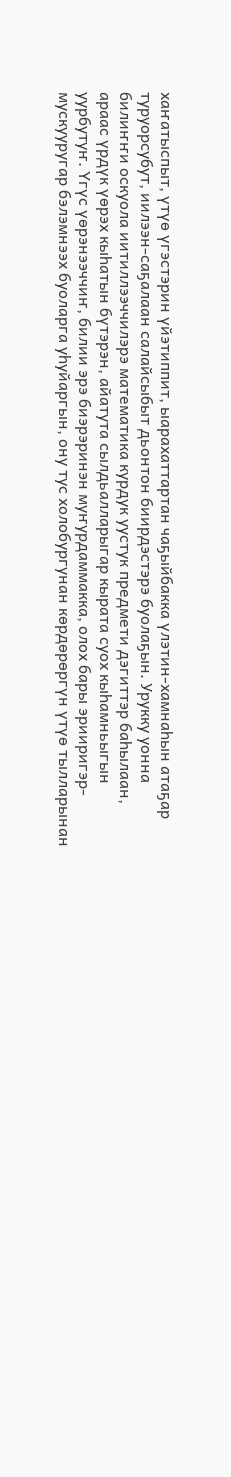хаҥатыспыт, үтүө үгэстэрин үйэтиппит, ыарахаттартан чаҕыйбакка үлэтин-хамнаһын атаҕар туруорсубут, иилээн-саҕалаан салайсыбыт дьонтон биирдэстэрэ буолаҕын. Урукку уонна билиҥҥи оскуола иитиллээччилэрэ математика курдук уустук предмети дэгиттэр баһылаан, араас үрдүк үөрэх кыһатын бүтэрэн, айатута сылдьалларыгар кырата суох кыһамньыгын уурбутуҥ. Үгүс үөрэнээччиҥ, билии эрэ биэрэринэн муҥурдаммакка, олох бары эрииригэр-мускууругар бэлэмнээх буоларга уһуйаргын, ону тус холобургунан көрдөрөргүн үтүө тылларынан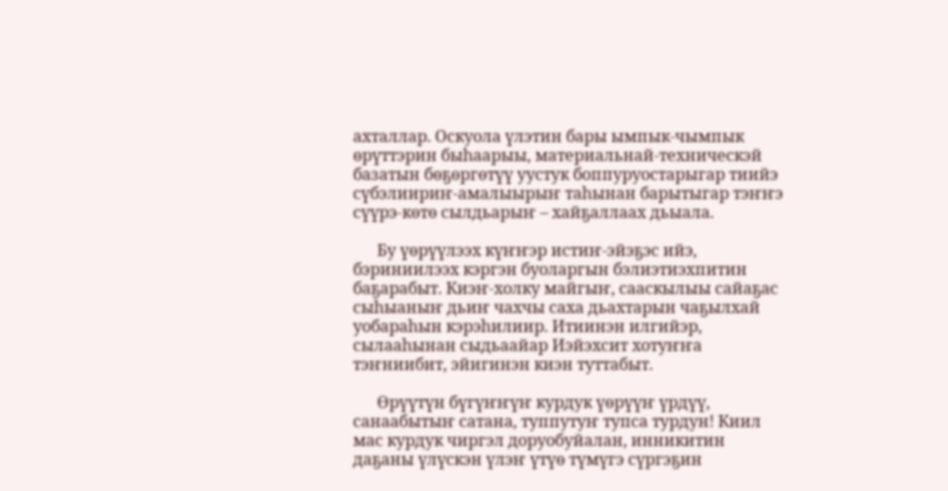ахталлар. Оскуола үлэтин бары ымпык-чымпык өрүттэрин быһаарыы, материальнай-техническэй базатын бөҕөргөтүү уустук боппуруостарыгар тиийэ сүбэлиириҥ-амалыырыҥ таһынан барытыгар тэҥҥэ сүүрэ-көтө сылдьарыҥ – хайҕаллаах дьыала.

      Бу үөрүүлээх күҥҥэр истиҥ-эйэҕэс ийэ, бэриниилээх кэргэн буоларгын бэлиэтиэхпитин баҕарабыт. Киэҥ-холку майгыҥ, сааскылыы сайаҕас сыһыаныҥ дьиҥ чахчы саха дьахтарын чаҕылхай уобараһын кэрэһилиир. Итиинэн илгийэр, сылааһынан сыдьаайар Иэйэхсит хотуҥҥа тэҥниибит, эйигинэн киэн туттабыт.

      Өрүүтүн бүгүҥҥүҥ курдук үөрүүҥ үрдүү, санаабытыҥ сатана, туппутуҥ тупса турдун! Киил мас курдук чиргэл доруобуйалан, инникитин даҕаны үлүскэн үлэҥ үтүө түмүгэ сүргэҕин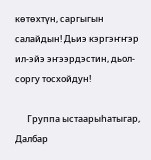көтөхтүн, саргыгын салайдын! Дьиэ кэргэҥҥэр ил-эйэ эҥээрдэстин, дьол-соргу тосхойдун!

      Группа ыстаарыһатыгар, Далбар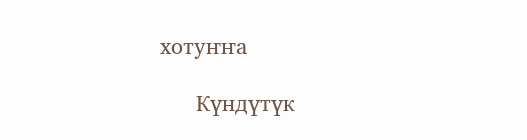хотуҥҥа

      Күндүтүк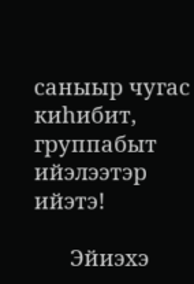саныыр чугас киһибит, группабыт ийэлээтэр ийэтэ!

      Эйиэхэ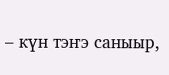– күн тэҥэ саныыр,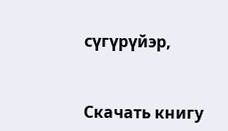сүгүрүйэр,


Скачать книгу